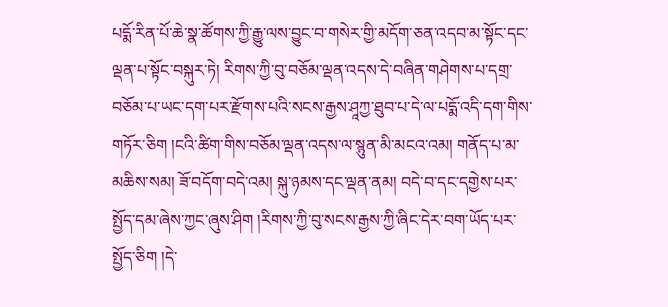པདྨོ་རིན་པོ་ཆེ་སྣ་ཚོགས་ཀྱི་རྒྱུ་ལས་བྱུང་བ་གསེར་གྱི་མདོག་ཅན་འདབ་མ་སྟོང་དང་ལྡན་པ་སྟོང་བསྐུར་ཏེ། རིགས་ཀྱི་བུ་བཅོམ་ལྡན་འདས་དེ་བཞིན་གཤེགས་པ་དགྲ་བཅོམ་པ་ཡང་དག་པར་རྫོགས་པའི་སངས་རྒྱས་ཤཱཀྱ་ཐུབ་པ་དེ་ལ་པདྨོ་འདི་དག་གིས་གཏོར་ཅིག །ངའི་ཚིག་གིས་བཅོམ་ལྡན་འདས་ལ་སྙུན་མི་མངའ་འམ། གནོད་པ་མ་མཆིས་སམ། ཟོ་བདོག་བདེ་འམ། སྐུ་ཉམས་དང་ལྡན་ནམ། བདེ་བ་དང་དགྱེས་པར་སྤྱོད་དམ་ཞེས་ཀྱང་ཞུས་ཤིག །རིགས་ཀྱི་བུ་སངས་རྒྱས་ཀྱི་ཞིང་དེར་བག་ཡོད་པར་སྤྱོད་ཅིག །དེ་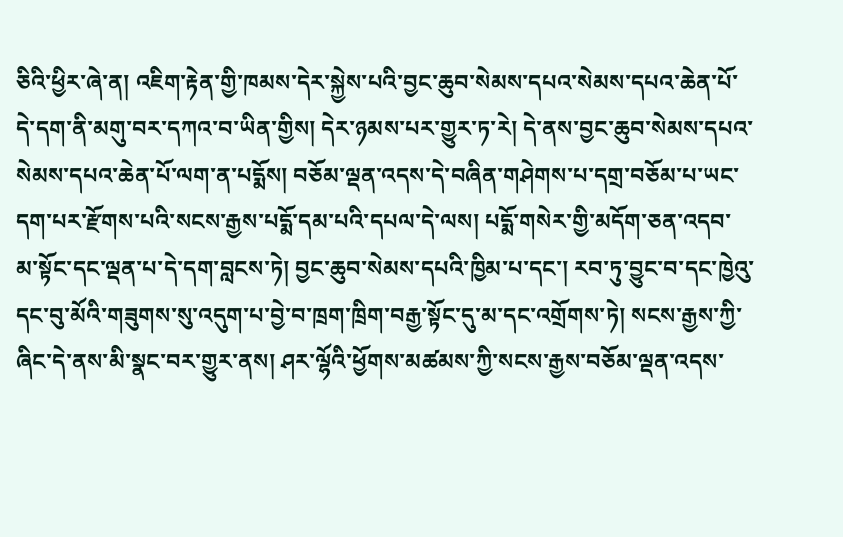ཅིའི་ཕྱིར་ཞེ་ན། འཇིག་རྟེན་གྱི་ཁམས་དེར་སྐྱེས་པའི་བྱང་ཆུབ་སེམས་དཔའ་སེམས་དཔའ་ཆེན་པོ་དེ་དག་ནི་མགུ་བར་དཀའ་བ་ཡིན་གྱིས། དེར་ཉམས་པར་གྱུར་ཏ་རེ། དེ་ནས་བྱང་ཆུབ་སེམས་དཔའ་སེམས་དཔའ་ཆེན་པོ་ལག་ན་པདྨོས། བཅོམ་ལྡན་འདས་དེ་བཞིན་གཤེགས་པ་དགྲ་བཅོམ་པ་ཡང་དག་པར་རྫོགས་པའི་སངས་རྒྱས་པདྨོ་དམ་པའི་དཔལ་དེ་ལས། པདྨོ་གསེར་གྱི་མདོག་ཅན་འདབ་མ་སྟོང་དང་ལྡན་པ་དེ་དག་བླངས་ཏེ། བྱང་ཆུབ་སེམས་དཔའི་ཁྱིམ་པ་དང་། རབ་ཏུ་བྱུང་བ་དང་ཁྱེའུ་དང་བུ་མོའི་གཟུགས་སུ་འདུག་པ་བྱེ་བ་ཁྲག་ཁྲིག་བརྒྱ་སྟོང་དུ་མ་དང་འགྲོགས་ཏེ། སངས་རྒྱས་ཀྱི་ཞིང་དེ་ནས་མི་སྣང་བར་གྱུར་ནས། ཤར་ལྷོའི་ཕྱོགས་མཚམས་ཀྱི་སངས་རྒྱས་བཅོམ་ལྡན་འདས་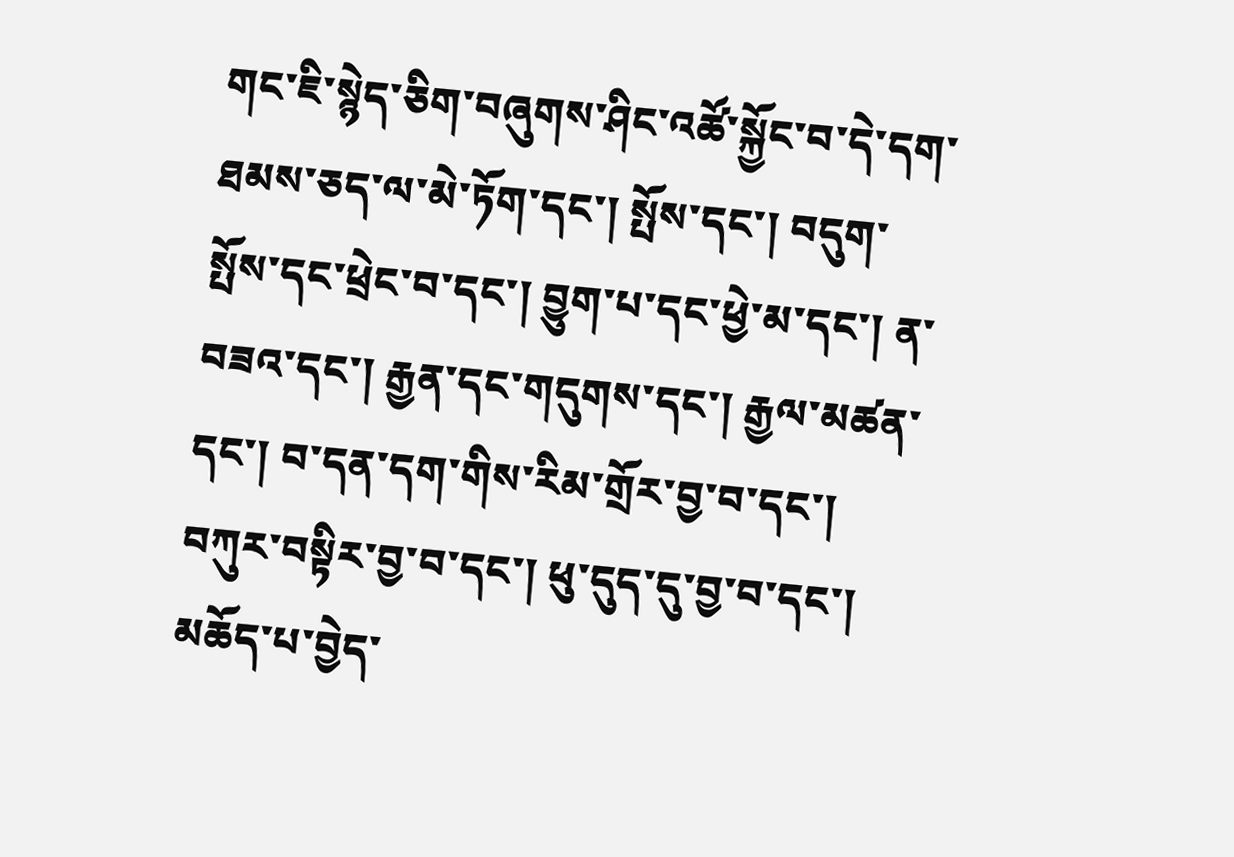གང་ཇི་སྙེད་ཅིག་བཞུགས་ཤིང་འཚོ་སྐྱོང་བ་དེ་དག་ཐམས་ཅད་ལ་མེ་ཏོག་དང་། སྤོས་དང་། བདུག་སྤོས་དང་ཕྲེང་བ་དང་། བྱུག་པ་དང་ཕྱེ་མ་དང་། ན་བཟའ་དང་། རྒྱན་དང་གདུགས་དང་། རྒྱལ་མཚན་དང་། བ་དན་དག་གིས་རིམ་གྲོར་བྱ་བ་དང་། བཀུར་བསྟིར་བྱ་བ་དང་། ཕུ་དུད་དུ་བྱ་བ་དང་། མཆོད་པ་བྱེད་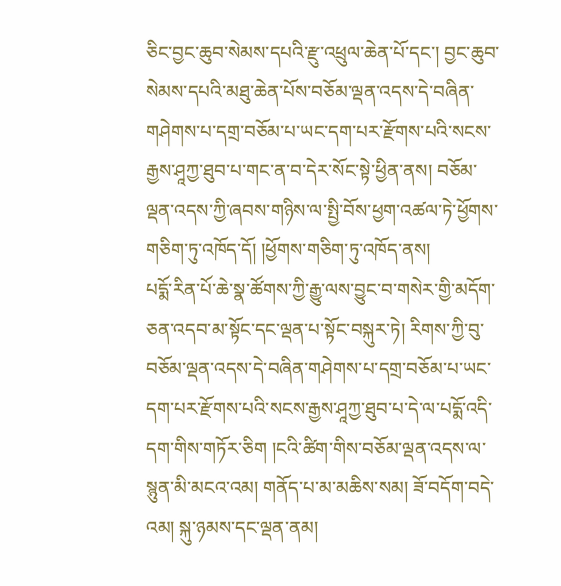ཅིང་བྱང་ཆུབ་སེམས་དཔའི་རྫུ་འཕྲུལ་ཆེན་པོ་དང་། བྱང་ཆུབ་སེམས་དཔའི་མཐུ་ཆེན་པོས་བཅོམ་ལྡན་འདས་དེ་བཞིན་གཤེགས་པ་དགྲ་བཅོམ་པ་ཡང་དག་པར་རྫོགས་པའི་སངས་རྒྱས་ཤཱཀྱ་ཐུབ་པ་གང་ན་བ་དེར་སོང་སྟེ་ཕྱིན་ནས། བཅོམ་ལྡན་འདས་ཀྱི་ཞབས་གཉིས་ལ་སྤྱི་བོས་ཕྱག་འཚལ་ཏེ་ཕྱོགས་གཅིག་ཏུ་འཁོད་དོ། །ཕྱོགས་གཅིག་ཏུ་འཁོད་ནས།
པདྨོ་རིན་པོ་ཆེ་སྣ་ཚོགས་ཀྱི་རྒྱུ་ལས་བྱུང་བ་གསེར་གྱི་མདོག་ཅན་འདབ་མ་སྟོང་དང་ལྡན་པ་སྟོང་བསྐུར་ཏེ། རིགས་ཀྱི་བུ་བཅོམ་ལྡན་འདས་དེ་བཞིན་གཤེགས་པ་དགྲ་བཅོམ་པ་ཡང་དག་པར་རྫོགས་པའི་སངས་རྒྱས་ཤཱཀྱ་ཐུབ་པ་དེ་ལ་པདྨོ་འདི་དག་གིས་གཏོར་ཅིག །ངའི་ཚིག་གིས་བཅོམ་ལྡན་འདས་ལ་སྙུན་མི་མངའ་འམ། གནོད་པ་མ་མཆིས་སམ། ཟོ་བདོག་བདེ་འམ། སྐུ་ཉམས་དང་ལྡན་ནམ།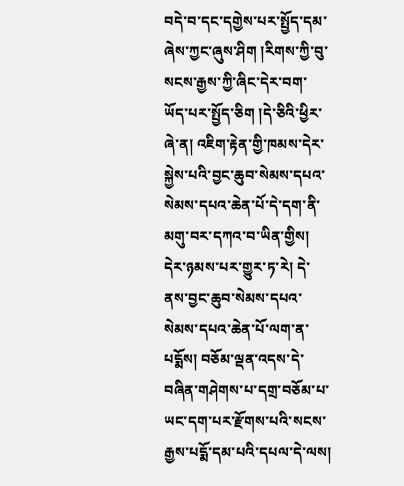བདེ་བ་དང་དགྱེས་པར་སྤྱོད་དམ་ཞེས་ཀྱང་ཞུས་ཤིག །རིགས་ཀྱི་བུ་སངས་རྒྱས་ཀྱི་ཞིང་དེར་བག་ཡོད་པར་སྤྱོད་ཅིག །དེ་ཅིའི་ཕྱིར་ཞེ་ན། འཇིག་རྟེན་གྱི་ཁམས་དེར་སྐྱེས་པའི་བྱང་ཆུབ་སེམས་དཔའ་སེམས་དཔའ་ཆེན་པོ་དེ་དག་ནི་མགུ་བར་དཀའ་བ་ཡིན་གྱིས། དེར་ཉམས་པར་གྱུར་ཏ་རེ། དེ་ནས་བྱང་ཆུབ་སེམས་དཔའ་སེམས་དཔའ་ཆེན་པོ་ལག་ན་པདྨོས། བཅོམ་ལྡན་འདས་དེ་བཞིན་གཤེགས་པ་དགྲ་བཅོམ་པ་ཡང་དག་པར་རྫོགས་པའི་སངས་རྒྱས་པདྨོ་དམ་པའི་དཔལ་དེ་ལས།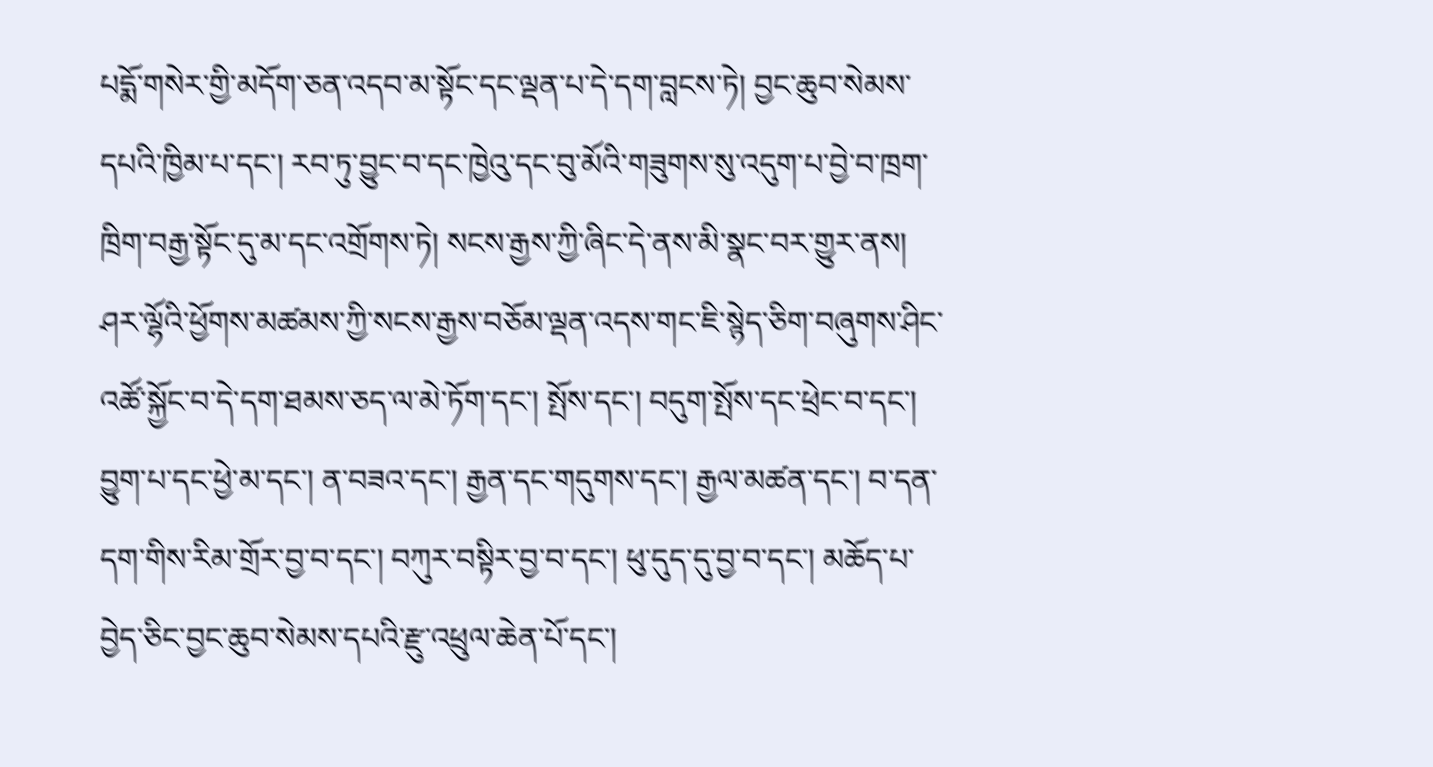པདྨོ་གསེར་གྱི་མདོག་ཅན་འདབ་མ་སྟོང་དང་ལྡན་པ་དེ་དག་བླངས་ཏེ། བྱང་ཆུབ་སེམས་དཔའི་ཁྱིམ་པ་དང་། རབ་ཏུ་བྱུང་བ་དང་ཁྱེའུ་དང་བུ་མོའི་གཟུགས་སུ་འདུག་པ་བྱེ་བ་ཁྲག་ཁྲིག་བརྒྱ་སྟོང་དུ་མ་དང་འགྲོགས་ཏེ། སངས་རྒྱས་ཀྱི་ཞིང་དེ་ནས་མི་སྣང་བར་གྱུར་ནས། ཤར་ལྷོའི་ཕྱོགས་མཚམས་ཀྱི་སངས་རྒྱས་བཅོམ་ལྡན་འདས་གང་ཇི་སྙེད་ཅིག་བཞུགས་ཤིང་འཚོ་སྐྱོང་བ་དེ་དག་ཐམས་ཅད་ལ་མེ་ཏོག་དང་། སྤོས་དང་། བདུག་སྤོས་དང་ཕྲེང་བ་དང་། བྱུག་པ་དང་ཕྱེ་མ་དང་། ན་བཟའ་དང་། རྒྱན་དང་གདུགས་དང་། རྒྱལ་མཚན་དང་། བ་དན་དག་གིས་རིམ་གྲོར་བྱ་བ་དང་། བཀུར་བསྟིར་བྱ་བ་དང་། ཕུ་དུད་དུ་བྱ་བ་དང་། མཆོད་པ་བྱེད་ཅིང་བྱང་ཆུབ་སེམས་དཔའི་རྫུ་འཕྲུལ་ཆེན་པོ་དང་།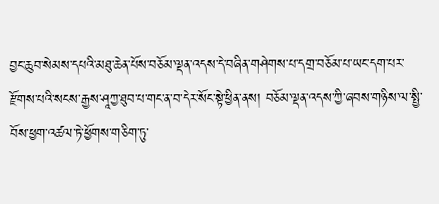བྱང་ཆུབ་སེམས་དཔའི་མཐུ་ཆེན་པོས་བཅོམ་ལྡན་འདས་དེ་བཞིན་གཤེགས་པ་དགྲ་བཅོམ་པ་ཡང་དག་པར་རྫོགས་པའི་སངས་རྒྱས་ཤཱཀྱ་ཐུབ་པ་གང་ན་བ་དེར་སོང་སྟེ་ཕྱིན་ནས། བཅོམ་ལྡན་འདས་ཀྱི་ཞབས་གཉིས་ལ་སྤྱི་བོས་ཕྱག་འཚལ་ཏེ་ཕྱོགས་གཅིག་ཏུ་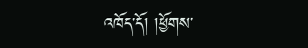འཁོད་དོ། །ཕྱོགས་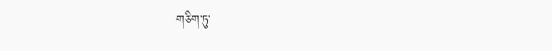གཅིག་ཏུ་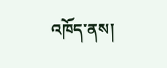འཁོད་ནས།